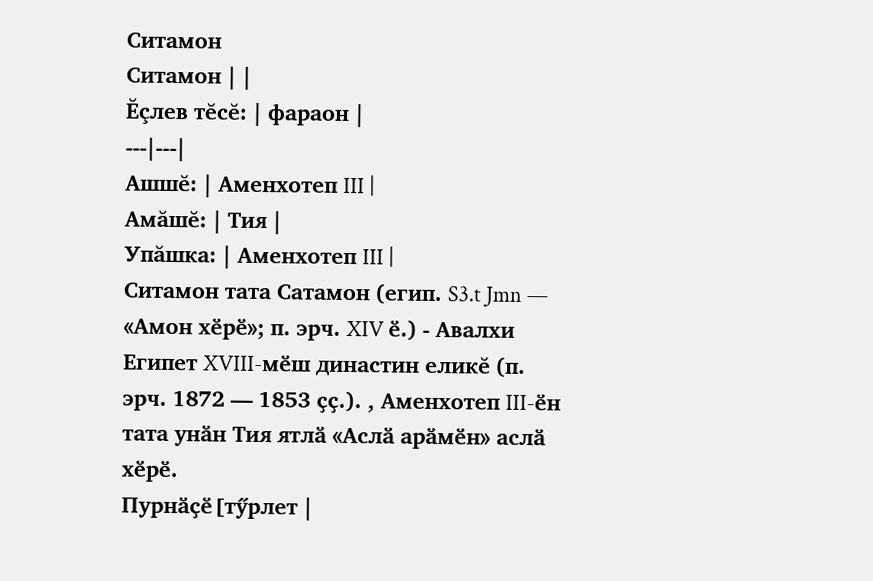Ситамон
Ситамон | |
Ĕçлев тĕсĕ: | фараон |
---|---|
Ашшĕ: | Аменхотеп III |
Амăшĕ: | Тия |
Упăшка: | Аменхотеп III |
Ситамон тата Сатамон (егип. S3.t Jmn — «Амон хӗрӗ»; п. эрч. XIV ӗ.) - Авалхи Египет XVIII-мӗш династин еликĕ (п. эрч. 1872 — 1853 ҫҫ.). , Аменхотеп III-ӗн тата унӑн Тия ятлӑ «Аслӑ арӑмӗн» аслӑ хӗрӗ.
Пурнӑҫӗ[тӳрлет |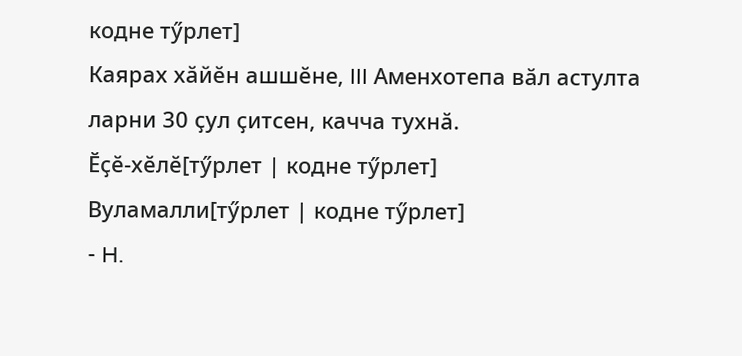кодне тӳрлет]
Каярах хӑйӗн ашшӗне, III Аменхотепа вӑл астулта ларни 30 ҫул ҫитсен, качча тухнӑ.
Ӗҫӗ-хӗлӗ[тӳрлет | кодне тӳрлет]
Вуламалли[тӳрлет | кодне тӳрлет]
- H.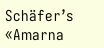Schäfer’s «Amarna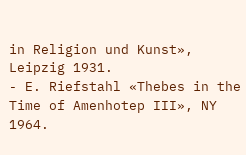in Religion und Kunst», Leipzig 1931.
- E. Riefstahl «Thebes in the Time of Amenhotep III», NY 1964.